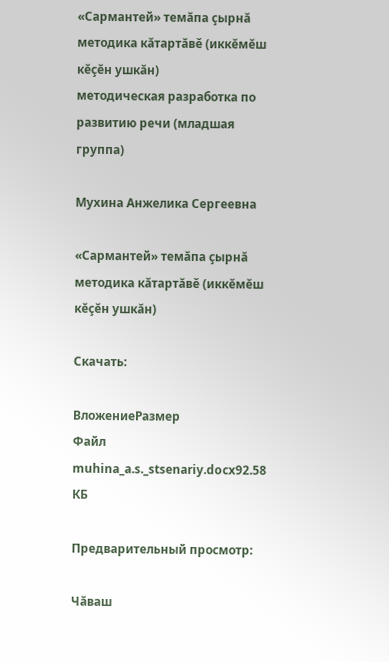«Сармантей» темăпа çырнă методика кăтартăвě (иккĕмĕш кĕçĕн ушкăн)
методическая разработка по развитию речи (младшая группа)

Мухина Анжелика Сергеевна

«Сармантей» темăпа çырнă методика кăтартăвě (иккĕмĕш кĕçĕн ушкăн)

Скачать:

ВложениеРазмер
Файл muhina_a.s._stsenariy.docx92.58 КБ

Предварительный просмотр:

Чăваш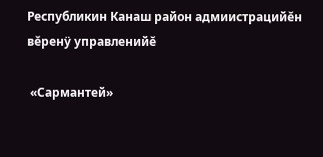Республикин Канаш район адмиистрацийĕн вĕренÿ управленийĕ

 «Сармантей»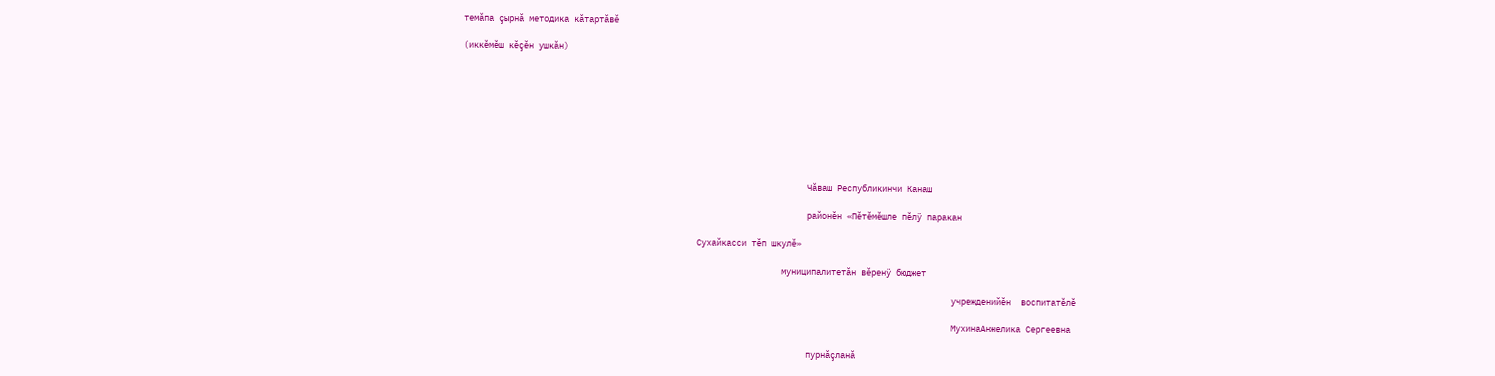темăпа çырнă методика кăтартăвě

(иккĕмĕш кĕçĕн ушкăн)









                                                                     Чăваш Республикинчи Канаш

                                                                     районĕн «Пĕтĕмĕшле пĕлÿ паракан

                                               Сухайкасси тĕп шкулĕ»

                                                                муниципалитетăн вĕренÿ бюджет

                                                                                                  учрежденийĕн  воспитатĕлĕ

                                                                                                  МухинаАнжелика Сергеевна

                                                                     пурнăçланă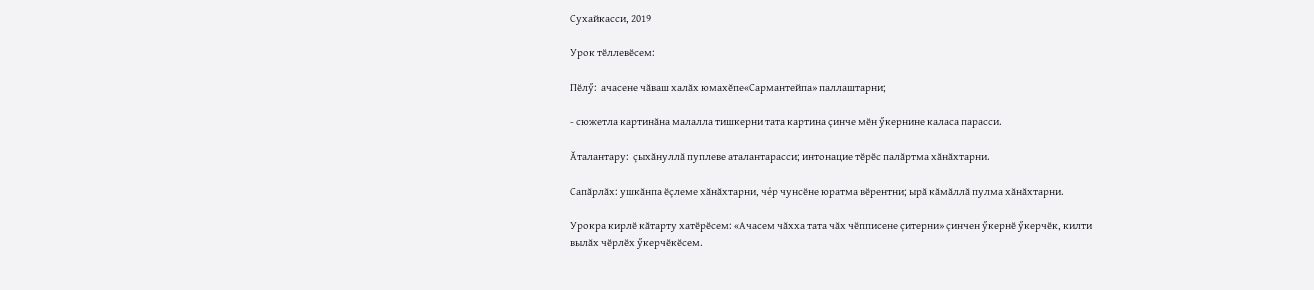Сухайкасси, 2019

Урок тӗллевӗсем:

Пӗлӳ:  ачасене чăваш халăх юмахĕпе«Сармантейпа» паллаштарни;

- сюжетла картинăна малалла тишкерни тата картина çинче мӗн ӳкернине каласа парасси.

Ăталантару:  çыхăнуллă пуплеве аталантарасси; интонацие тӗрӗс палăртма хăнăхтарни.

Сапăрлăх: ушкăнпа ӗçлеме хăнăхтарни, чẻр чунсӗне юратма вӗрентни; ырă кăмăллă пулма хăнăхтарни.

Урокра кирлӗ кăтарту хатӗрӗсем: «Ачасем чăхха тата чăх чӗпписене çитерни» çинчен ӳкернӗ ӳкерчӗк, килти вылăх чӗрлӗх ӳкерчӗкӗсем.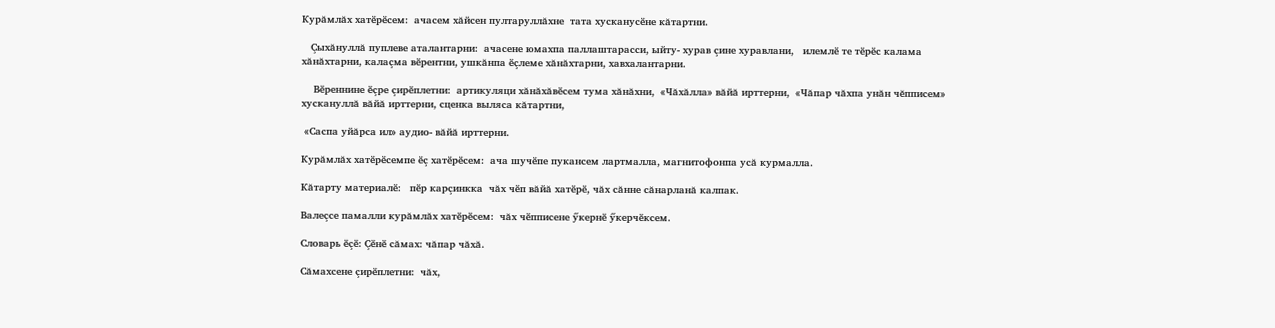Курăмлăх хатӗрӗсем:  ачасем хăйсен пултаруллăхне  тата хусканусӗне кăтартни.

   Çыхăнуллă пуплеве аталантарни:  ачасене юмахпа паллаштарасси, ыйту- хурав çине хуравлани,   илемлӗ те тӗрӗс калама хăнăхтарни, калаçма вӗрентни, ушкăнпа ӗçлеме хăнăхтарни, хавхалантарни.

    Вӗреннине ӗçре çирӗплетни:  артикуляци хăнăхăвӗсем тума хăнăхни,  «Чăхăлла» вăйă ирттерни,  «Чăпар чăхпа унăн чĕпписем» хускануллă вăйă ирттерни, сценка выляса кăтартни,

 «Саспа уйăрса ил» аудио- вăйă ирттерни.

Курăмлăх хатӗрӗсемпе ӗç хатӗрӗсем:  ача шучӗпе пукансем лартмалла, магнитофонпа усă курмалла.

Кăтарту материалӗ:   пӗр карçинкка  чăх чӗп вăйă хатӗрӗ, чăх сăнне сăнарланă калпак.

Валеçсе памалли курăмлăх хатӗрӗсем:  чăх чӗпписене ӳкернӗ ӳкерчӗксем.

Словарь ӗçӗ: Çӗнӗ сăмах: чăпар чăхă.

Сăмахсене çирӗплетни:  чăх,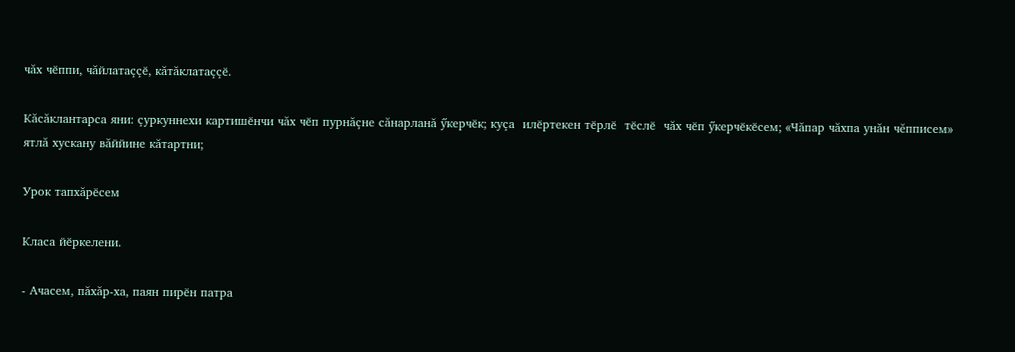чăх чӗппи, чăйлатаççӗ, кăтăклатаççӗ.

Кăсăклантарса яни: çуркуннехи картишӗнчи чăх чӗп пурнăçне сăнарланă ӳкерчӗк; куçа  илӗртекен тӗрлӗ  тӗслӗ  чăх чӗп ӳкерчӗкӗсем; «Чăпар чăхпа унăн чĕпписем» ятлă хускану вăййине кăтартни;

Урок тапхăрӗсем

Класа йӗркелени.

- Ачасем, пăхăр-ха, паян пирӗн патра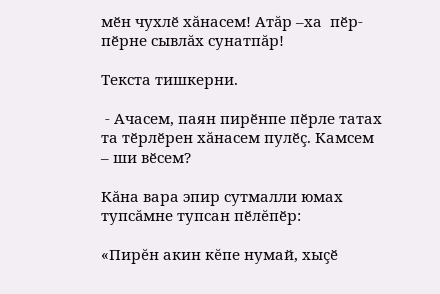мӗн чухлӗ хăнасем! Атăр –ха  пӗр- пӗрне сывлăх сунатпăр!

Текста тишкерни.

 - Ачасем, паян пирӗнпе пӗрле татах та тӗрлӗрен хăнасем пулӗç. Камсем – ши вӗсем?

Кăна вара эпир сутмалли юмах тупсăмне тупсан пӗлĕпӗр:

«Пирĕн акин кĕпе нумай, хыçӗ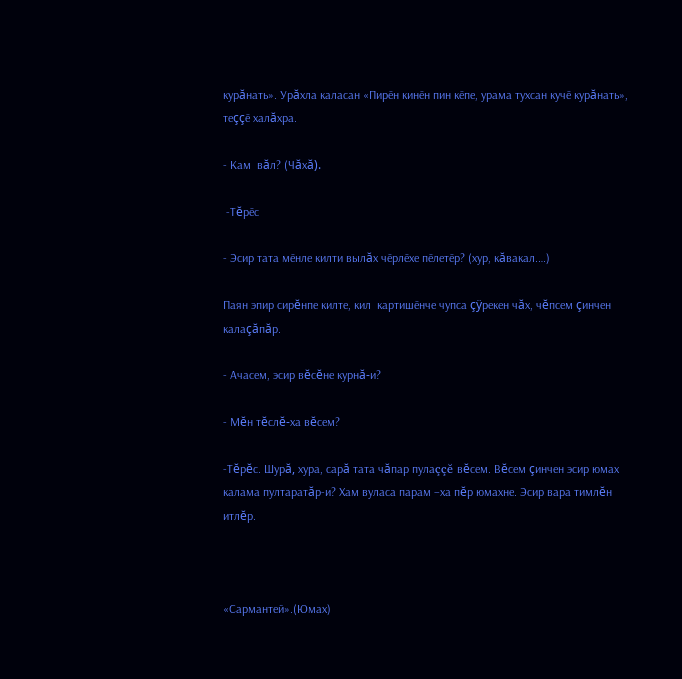курăнать». Урăхла каласан «Пирӗн кинӗн пин кӗпе, урама тухсан кучӗ курăнать», теççӗ халăхра.

- Кам  вăл? (Чăхă).

 -Тĕрӗс

- Эсир тата мӗнле килти вылăх чӗрлӗхе пӗлетӗр? (хур, кăвакал.…)

Паян эпир сирĕнпе килте, кил  картишӗнче чупса çÿрекен чăх, чĕпсем çинчен калаçăпăр.

- Ачасем, эсир вĕсĕне курнă-и?

- Мĕн тĕслĕ-ха вĕсем?

-Тĕрĕс. Шурă, хура, сарă тата чăпар пулаççĕ вĕсем. Вĕсем çинчен эсир юмах калама пултаратăр-и? Хам вуласа парам –ха пĕр юмахне. Эсир вара тимлĕн итлĕр.



«Сармантей».(Юмах)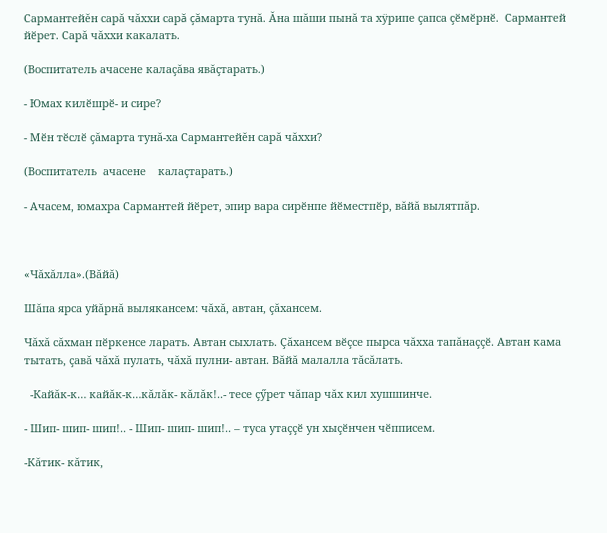Сармантейĕн сарă чăххи сарă çăмарта тунă. Ăна шăши пынă та хÿрипе çапса çӗмӗрнӗ.  Сармантей йӗрет. Сарă чăххи какалать.

(Воспитатель ачасене калаçăва явăçтарать.)

- Юмах килӗшрӗ- и сире?

- Мӗн тӗслӗ çăмарта тунă-ха Сармантейĕн сарă чăххи?

(Воспитатель  ачасене    калаçтарать.)

- Ачасем, юмахра Сармантей йӗрет, эпир вара сирӗнпе йӗместпӗр, вăйă вылятпăр.



«Чăхăлла».(Вăйă)

Шăпа ярса уйăрнă вылякансем: чăхă, автан, çăхансем.

Чăхă сăхман пӗркенсе ларать. Автан сыхлать. Çăхансем вӗçсе пырса чăхха тапăнаççӗ. Автан кама тытать, çавă чăхă пулать, чăхă пулни- автан. Вăйă малалла тăсăлать.

  -Кайăк-к… кайăк-к…кăлăк- кăлăк!..- тесе çӳрет чăпар чăх кил хушшинче.

- Шип- шип- шип!.. - Шип- шип- шип!.. – туса утаççӗ ун хыçӗнчен чӗпписем.

-Кăтик- кăтик,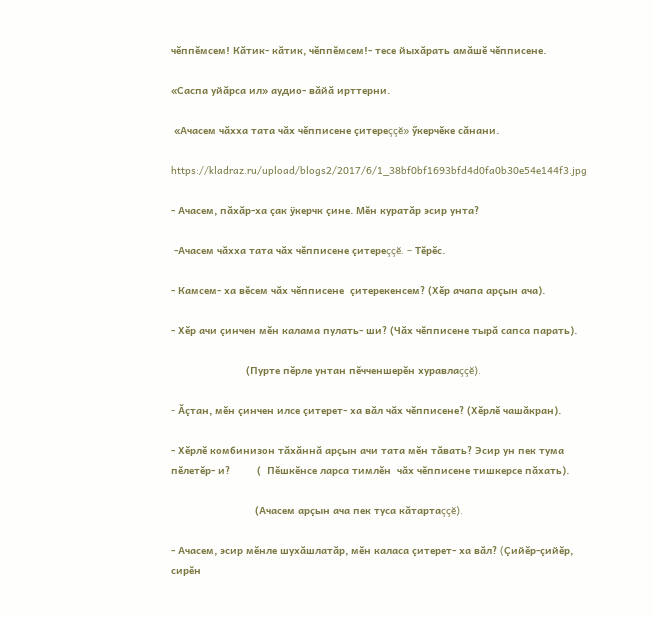чĕппĕмсем! Кăтик- кăтик, чĕппĕмсем!- тесе йыхăрать амăшĕ чĕпписене.

«Саспа уйăрса ил» аудио- вăйă ирттерни.

 «Ачасем чăхха тата чăх чĕпписене çитереççĕ» ӳкерчĕке сăнани.

https://kladraz.ru/upload/blogs2/2017/6/1_38bf0bf1693bfd4d0fa0b30e54e144f3.jpg

- Ачасем, пăхăр-ха çак ÿкерчк çине. Мĕн куратăр эсир унта?

 -Ачасем чăхха тата чăх чĕпписене çитереççĕ. – Тĕрĕс.

- Камсем- ха вĕсем чăх чĕпписене  çитерекенсем? (Хĕр ачапа арçын ача).

- Хĕр ачи çинчен мĕн калама пулать- ши? (Чăх чĕпписене тырă сапса парать).

                         (Пурте пĕрле унтан пĕчченшерĕн хуравлаççĕ).

- Ăçтан, мĕн çинчен илсе çитерет- ха вăл чăх чĕпписене? (Хĕрлĕ чашăкран).

- Хĕрлĕ комбинизон тăхăннă арçын ачи тата мĕн тăвать? Эсир ун пек тума пĕлетĕр- и?         (  Пĕшкĕнсе ларса тимлĕн  чăх чĕпписене тишкерсе пăхать).

                            (Ачасем арçын ача пек туса кăтартаççĕ).

- Ачасем, эсир мĕнле шухăшлатăр, мĕн каласа çитерет- ха вăл? (Çийĕр-çийĕр, сирĕн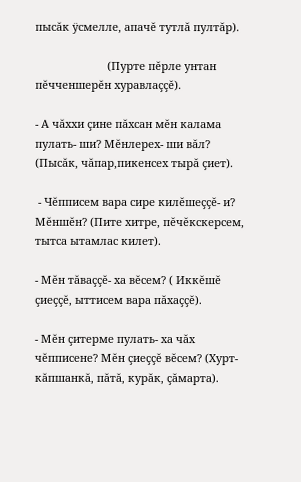пысăк ÿсмелле, апачĕ тутлă пултăр).

                        (Пурте пĕрле унтан пĕчченшерĕн хуравлаççĕ).

- А чăххи çине пăхсан мĕн калама пулать- ши? Мĕнлерех- ши вăл? (Пысăк, чăпар,пикенсех тырă çиет).

 - Чĕпписем вара сире килĕшеççĕ- и? Мĕншĕн? (Пите хитре, пĕчĕкскерсем, тытса ытамлас килет).

- Мĕн тăваççĕ- ха вĕсем? ( Иккĕшĕ çиеççĕ, ыттисем вара пăхаççĕ).

- Мĕн çитерме пулать- ха чăх чĕпписене? Мĕн çиеççĕ вĕсем? (Хурт- кăпшанкă, пăтă, курăк, çăмарта).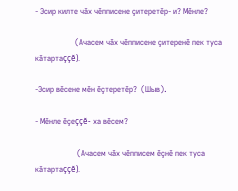- Эсир килте чăх чĕпписене çитеретĕр- и? Мĕнле?

                    (Ачасем чăх чĕпписене çитеренĕ пек туса кăтартаççĕ).

-Эсир вĕсене мĕн ĕçтеретĕр?  (Шыв).

- Мĕнле ĕçеççĕ- ха вĕсем?

                     (Ачасем чăх чĕпписем ĕçнĕ пек туса кăтартаççĕ).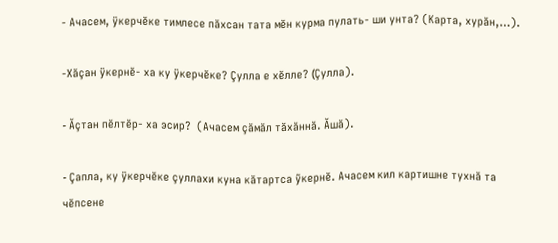- Ачасем, ÿкерчĕке тимлесе пăхсан тата мĕн курма пулать- ши унта? (Карта, хурăн,…).

-Хăçан ÿкернĕ- ха ку ÿкерчĕке? Çулла е хĕлле? (Çулла).

- Ăçтан пĕлтĕр- ха эсир?  (Ачасем çăмăл тăхăннă. Ăшă).

- Çапла, ку ÿкерчĕке çуллахи куна кăтартса ỹкернĕ. Ачасем кил картишне тухнă та чĕпсене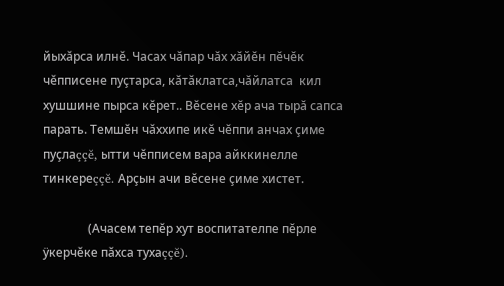йыхăрса илнĕ. Часах чăпар чăх хăйĕн пĕчĕк  чĕпписене пуçтарса, кăтăклатса,чăйлатса  кил хушшине пырса кĕрет.. Вĕсене хĕр ача тырă сапса парать. Темшĕн чăххипе икĕ чĕппи анчах çиме пуçлаççĕ, ытти чĕпписем вара айккинелле тинкереççĕ. Арçын ачи вĕсене çиме хистет.

               (Ачасем тепĕр хут воспитателпе пĕрле  ÿкерчĕке пăхса тухаççĕ).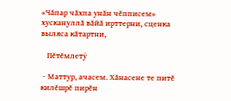«Чăпар чăхпа унăн чĕпписем» хускануллă вăйă ирттерни, сценка выляса кăтартни,

   Пĕтĕмлетÿ

 - Маттур, ачасем. Хăнасене те питĕ килĕшрĕ пирĕн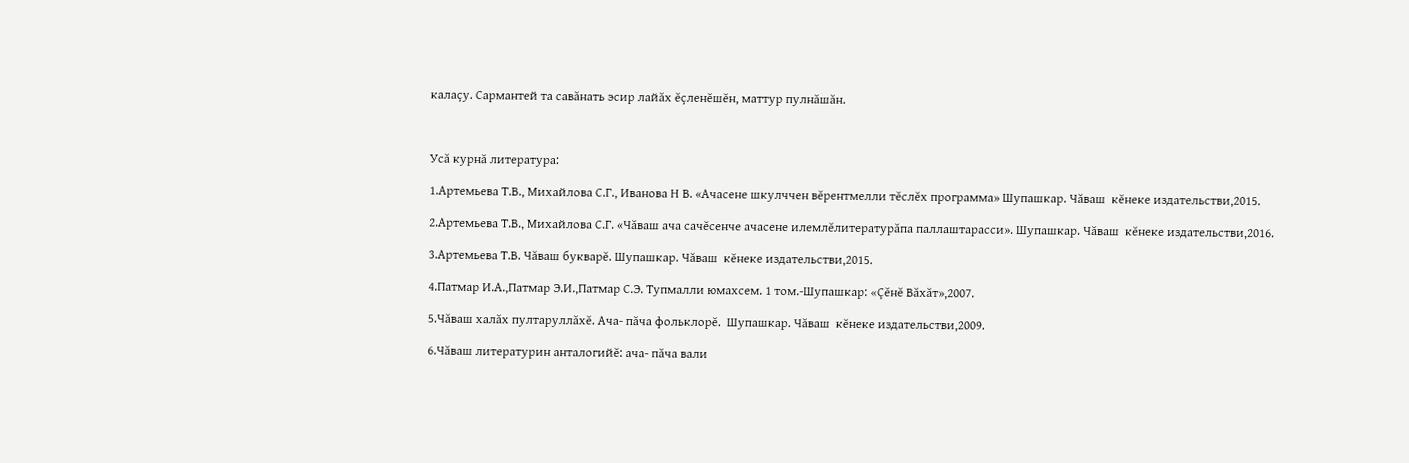калаçу. Сармантей та савăнать эсир лайăх ĕçленĕшĕн, маттур пулнăшăн.



Усă курнă литература:

1.Артемьева Т.В., Михайлова С.Г., Иванова Н В. «Ачасене шкулччен вĕрентмелли тĕслĕх программа» Шупашкар. Чăваш  кĕнеке издательстви,2015.

2.Артемьева Т.В., Михайлова С.Г. «Чăваш ача сачĕсенче ачасене илемлĕлитературăпа паллаштарасси». Шупашкар. Чăваш  кĕнеке издательстви,2016.

3.Артемьева Т.В. Чăваш букварĕ. Шупашкар. Чăваш  кĕнеке издательстви,2015.

4.Патмар И.А.,Патмар Э.И.,Патмар С.Э. Тупмалли юмахсем. 1 том.-Шупашкар: «Çĕнĕ Вăхăт»,2007.

5.Чăваш халăх пултаруллăхĕ. Ача- пăча фольклорĕ.  Шупашкар. Чăваш  кĕнеке издательстви,2009.

6.Чăваш литературин анталогийĕ: ача- пăча вали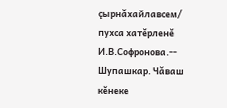çырнăхайлавсем/ пухса хатĕрленĕ И.В.Софронова.-- Шупашкар. Чăваш  кĕнеке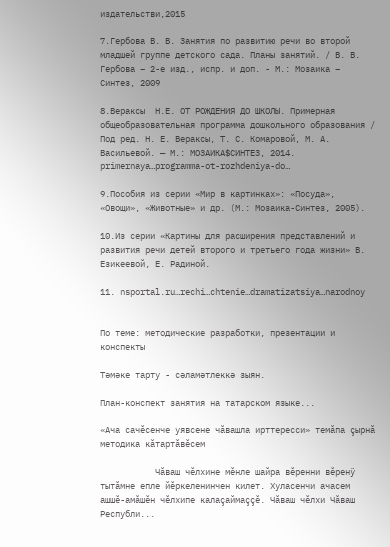издательстви,2015

7.Гербова В. В. Занятия по развитию речи во второй младшей группе детского сада. Планы занятий. / В. В. Гербова – 2-е изд., испр. и доп. - М.: Мозаика – Синтез, 2009

8.Вераксы  Н.Е. ОТ РОЖДЕНИЯ ДО ШКОЛЫ. Примерная общеобразовательная программа дошкольного образования / Под ред. Н. Е. Вераксы, Т. С. Комаровой, М. А. Васильевой. — М.: МОЗАИКА$СИНТЕЗ, 2014. primernaya…programma-ot-rozhdeniya-do…

9.Пособия из серии «Мир в картинках»: «Посуда», «Овощи», «Животные» и др. (М.: Мозаика-Синтез, 2005).

10.Из серии «Картины для расширения представлений и развития речи детей второго и третьего года жизни» В. Езикеевой, Е. Радиной.

11. nsportal.ru…rechi…chtenie…dramatizatsiya…narodnoy


По теме: методические разработки, презентации и конспекты

Тәмәке тарту - сәламәтлеккә зыян.

План-конспект занятия на татарском языке...

«Ача сачӗсенче уявсене чăвашла ирттересси» темăпа çырнă методика кăтартăвӗсем

           Чăваш чĕлхине мĕнле шайра вĕренни вĕренÿ тытăмне епле йĕркеленинчен килет. Хуласенчи ачасем ашшĕ-амăшĕн чĕлхипе калаçаймаççĕ. Чăваш чĕлхи Чăваш Республи...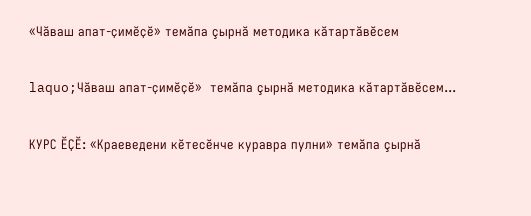«Чăваш апат-ҫимӗҫӗ» темăпа çырнă методика кăтартăвӗсем

laquo;Чăваш апат-ҫимӗҫӗ»  темăпа çырнă методика кăтартăвӗсем...

КУРС ӖҪӖ: «Краеведени кӗтесӗнче куравра пулни» темăпа çырнă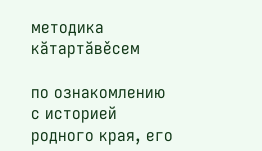методика кăтартăвěсем

по ознакомлению с историей родного края, его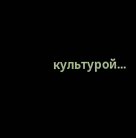культурой...